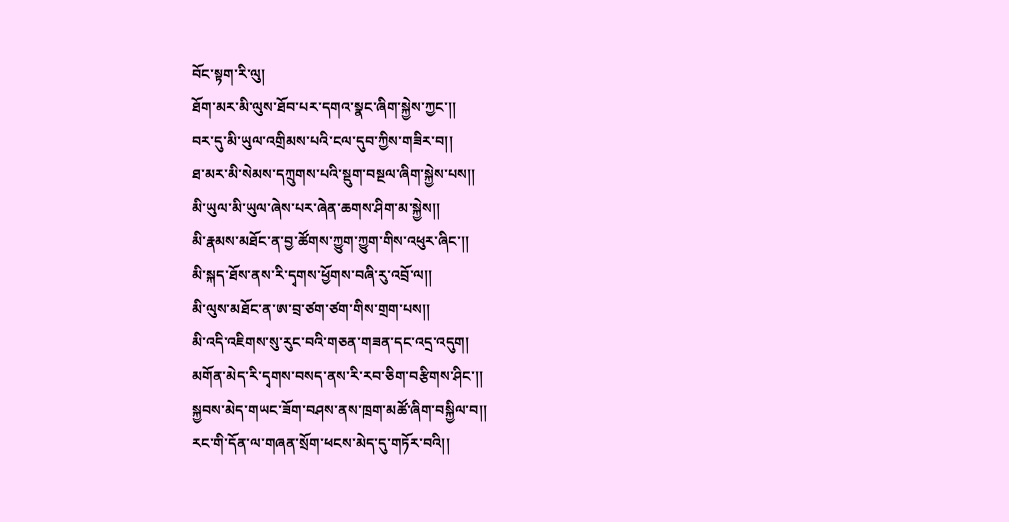བོང་སྟག་རི་ལུ།
ཐོག་མར་མི་ལུས་ཐོབ་པར་དགའ་སྣང་ཞིག་སྐྱེས་ཀྱང་།།
བར་དུ་མི་ཡུལ་འགྲིམས་པའི་ངལ་དུབ་ཀྱིས་གཟིར་བ།།
ཐ་མར་མི་སེམས་དཀྲུགས་པའི་སྡུག་བསྔལ་ཞིག་སྐྱེས་པས།།
མི་ཡུལ་མི་ཡུལ་ཞེས་པར་ཞེན་ཆགས་ཤིག་མ་སྐྱེས།།
མི་རྣམས་མཐོང་ན་བྱ་ཚོགས་ཀྱུག་ཀྱུག་གིས་འཕུར་ཞིང་།།
མི་སྐད་ཐོས་ནས་རི་དྭགས་ཕྱོགས་བཞི་རུ་འབྲོ་ལ།།
མི་ལུས་མཐོང་ན་ཨ་བྲ་ཙག་ཙག་གིས་གྲག་པས།།
མི་འདི་འཇིགས་སུ་རུང་བའི་གཅན་གཟན་དང་འདྲ་འདུག།
མགོན་མེད་རི་དྭགས་བསད་ནས་རི་རབ་ཅིག་བརྩིགས་ཤིང་།།
སྐྱབས་མེད་གཡང་ཟོག་བཤས་ནས་ཁྲག་མཚོ་ཞིག་བསྐྱིལ་བ།།
རང་གི་དོན་ལ་གཞན་སྲོག་ཕངས་མེད་དུ་གཏོར་བའི།།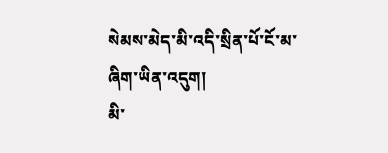སེམས་མེད་མི་འདི་སྲིན་པོ་ངོ་མ་ཞིག་ཡིན་འདུག།
མི་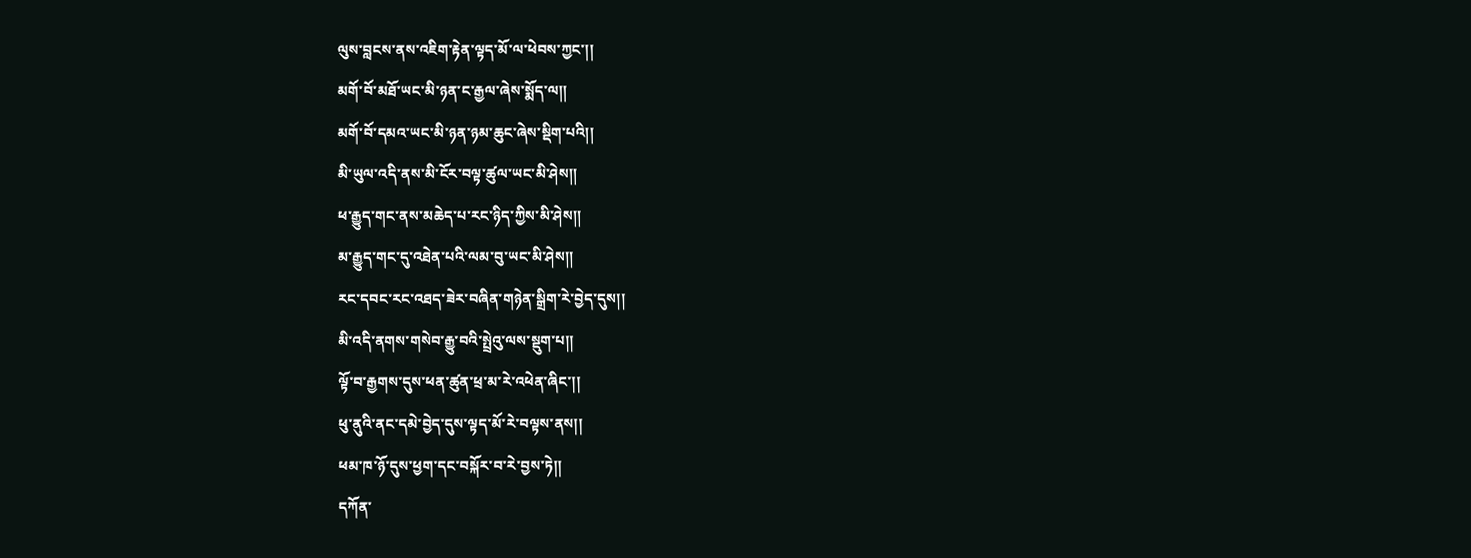ལུས་བླངས་ནས་འཇིག་རྟེན་ལྟད་མོ་ལ་ཕེབས་ཀྱང་།།
མགོ་བོ་མཐོ་ཡང་མི་ཉན་ང་རྒྱལ་ཞེས་སྨོད་ལ།།
མགོ་བོ་དམའ་ཡང་མི་ཉན་ཉམ་ཆུང་ཞེས་སྡིག་པའི།།
མི་ཡུལ་འདི་ནས་མི་ངོར་བལྟ་ཚུལ་ཡང་མི་ཤེས།།
ཕ་རྒྱུད་གང་ནས་མཆེད་པ་རང་ཉིད་ཀྱིས་མི་ཤེས།།
མ་རྒྱུད་གང་དུ་འཐེན་པའི་ལམ་བུ་ཡང་མི་ཤེས།།
རང་དབང་རང་འཐད་ཟེར་བཞིན་གཉེན་སྒྲིག་རེ་བྱེད་དུས།།
མི་འདི་ནགས་གསེབ་རྒྱུ་བའི་སྤྲེའུ་ལས་སྡུག་པ།།
ལྟོ་བ་རྒྱགས་དུས་ཕན་ཚུན་ཕྲ་མ་རེ་འཕེན་ཞིང་།།
ཕུ་ནུའི་ནང་དམེ་བྱེད་དུས་ལྟད་མོ་རེ་བལྟས་ནས།།
ཕམ་ཁ་ཉོ་དུས་ཕྱག་དང་བསྐོར་བ་རེ་བྱས་ཏེ།།
དཀོན་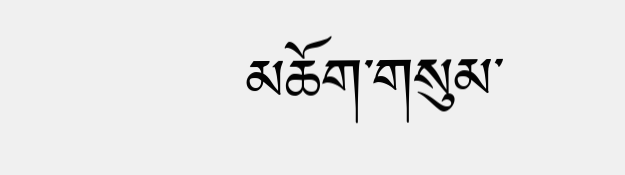མཆོག་གསུམ་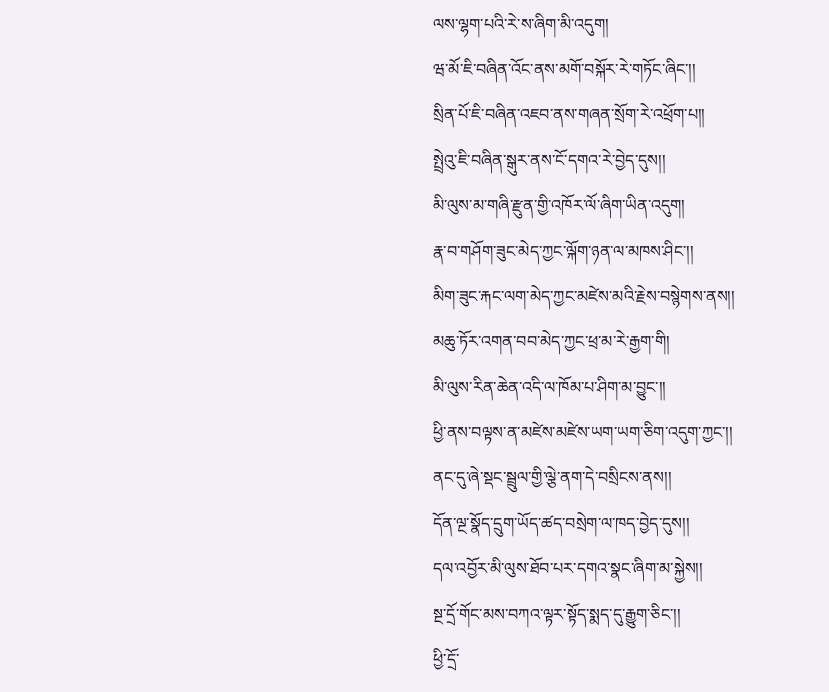ལས་ལྷག་པའི་རེ་ས་ཞིག་མི་འདུག།
ཝ་མོ་ཇི་བཞིན་འོང་ནས་མགོ་བསྐོར་རེ་གཏོང་ཞིང་།།
སྲིན་པོ་ཇི་བཞིན་འཇབ་ནས་གཞན་སྲོག་རེ་འཕྲོག་པ།།
སྤྲེའུ་ཇི་བཞིན་སྒུར་ནས་ངོ་དགའ་རེ་བྱེད་དུས།།
མི་ལུས་མ་གཞི་རྫུན་གྱི་འཁོར་ལོ་ཞིག་ཡིན་འདུག།
རྣ་བ་གཤོག་ཟུང་མེད་ཀྱང་ལྐོག་ཉན་ལ་མཁས་ཤིང་།།
མིག་ཟུང་རྐང་ལག་མེད་ཀྱང་མཛེས་མའི་རྗེས་བསྙེགས་ནས།།
མཆུ་ཏོར་འགན་བབ་མེད་ཀྱང་ཕྲ་མ་རེ་རྒྱག་གི།
མི་ལུས་རིན་ཆེན་འདི་ལ་ཁོམ་པ་ཤིག་མ་བྱུང་།།
ཕྱི་ནས་བལྟས་ན་མཛེས་མཛེས་ཡག་ཡག་ཅིག་འདུག་ཀྱང་།།
ནང་དུ་ཞེ་སྡང་སྦྲུལ་གྱི་ལྕེ་ནག་དེ་བསྲིངས་ནས།།
དོན་ལྔ་སྣོད་དྲུག་ཡོད་ཚད་བསྲེག་ལ་ཁད་བྱེད་དུས།།
དལ་འབྱོར་མི་ལུས་ཐོབ་པར་དགའ་སྣང་ཞིག་མ་སྐྱེས།།
སྔ་དྲོ་གོང་མས་བཀའ་ལྟར་སྟོད་སྨད་དུ་རྒྱུག་ཅིང་།།
ཕྱི་དྲོ་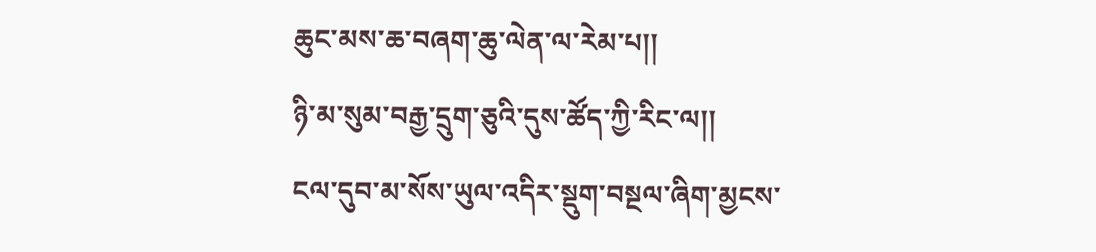ཆུང་མས་ཆ་བཞག་ཆུ་ལེན་ལ་རེམ་པ།།
ཉི་མ་སུམ་བརྒྱ་དྲུག་ཅུའི་དུས་ཚོད་ཀྱི་རིང་ལ།།
ངལ་དུབ་མ་སོས་ཡུལ་འདིར་སྡུག་བསྔལ་ཞིག་མྱངས་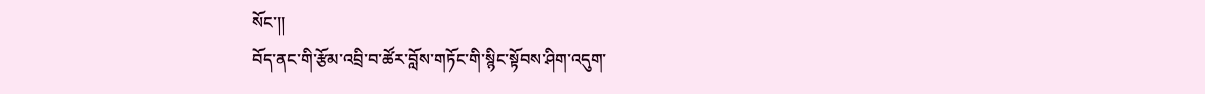སོང་།།
བོད་ནང་གི་རྩོམ་འབྲི་བ་ཚོར་བློས་གཏོང་གི་སྙིང་སྟོབས་ཤིག་འདུག་